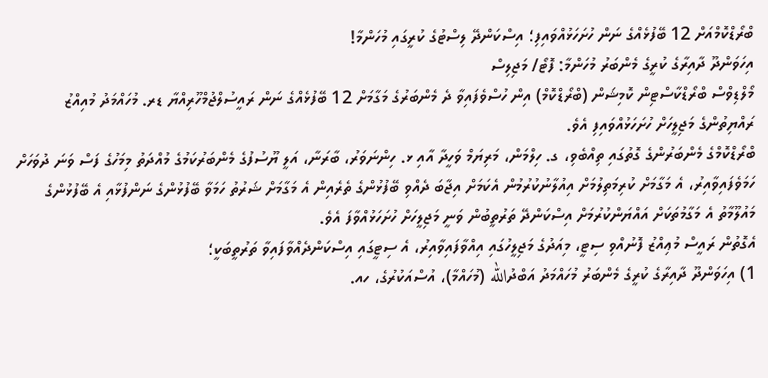ބްރޯޑްކޮމްއަށް 12 ބޭފުޅެއްގެ ނަން ހުށަހަޅުއްވައިފި؛ އިސްކަންދޭ ލިސްޓުގެ ކުރީގައި މުހަންމާ!
އިހަވަންދޫ ދާއިރާގެ ކުރީގެ މެންބަރު މުހަންމާ: ފޮޓޯ/ މަޖިލިސް
މޯލްޑިވްސް ބްރޯޑްކާސްޓިން ކޮމިޝަން (ބްރޯޑްކޮމް) އިން ހުސްވެފައިވާ ދެ މެންބަރުގެ މަގާމަށް 12 ބޭފުޅެއްގެ ނަން ރައީސުލްޖުމްހޫރިއްޔާ ޑރ. މުހައްމަދު މުއިއްޒު ރައްޔިތުންގެ މަޖިލީހަށް ހުށަހަޅުއްވައިފި އެވެ.
ބްރޯޑްކޮމްގެ މެންބަރުންގެ ގޮތުގައި ތިއްބެވި، ގ. ހިލްމަން، މަރިޔަމް ވަހީދާ އާއި ޅ. ހިންނަވަރު، ބާރަނާ، އަލީ ޔޫސުފުގެ މެންބަރުކަމުގެ މުއްދަތު މިމަހުގެ ފަސް ވަނަ ދުވަހަށް ހަމަވެފައިވާއިރު، އެ މަގާމަށް ކުރިމަތިލުމަށް އިއުލާނުކުރުމުން އެކަމަށް އިޖާބަ ދެއްވި ބޭފުޅުންގެ ތެރެއިން އެ މަގާމަށް ޝަރުތު ހަމަވާ ބޭފުޅުންގެ ނަންފުޅާއި އެ ބޭފުޅުންގެ މައުލޫމާތު އެ މަގާމުތަކަށް އައްޔަންކުރުމަށް އިސްކަންދޭ ތަރުތީބުން ވަނީ މަޖިލީހަށް ހުށަހަޅުއްވާފަ އެވެ.
އެގޮތުން ރައީސް މުޢިއްޒު ފޮނުއްވި ސިޓީ، މިއަދުގެ މަޖިލީހުގައި އިއްވާފައިވާއިރު، އެ ސިޓީގައި އިސްކަންދެއްވާފައިވާ ތަރުތީބަކީ؛
1) އިހަވަންދޫ ދާއިރާގެ ކުރީގެ މެންބަރު މުހައްމަދު އަބްދުالله (މުހައްމާ)، އުސްއަކުރުގެ، ހއ.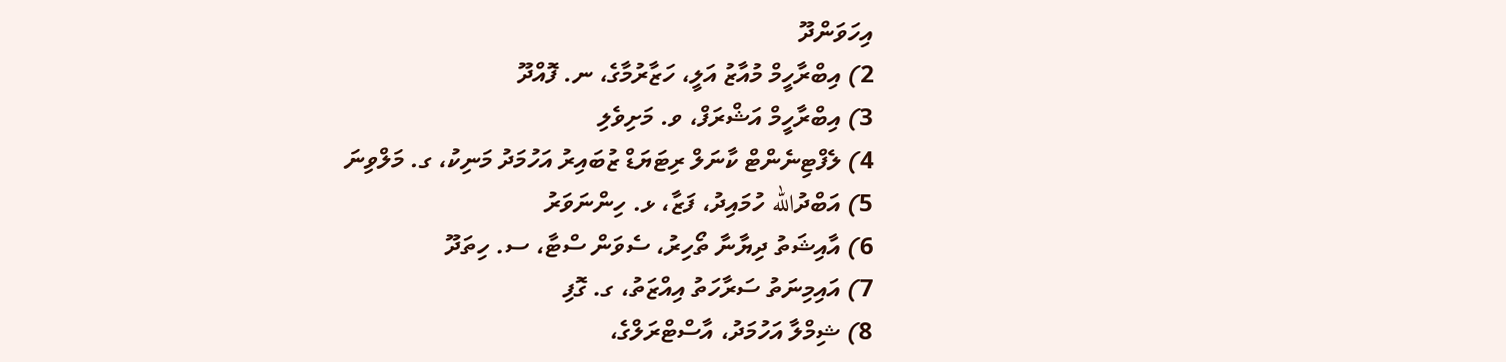އިހަވަންދޫ
2) އިބްރާހީމް މުއާޒު އަލީ، ހަޒާރުމާގެ، ނ. ފޮއްދޫ
3) އިބްރާހީމް އަޝްރަފް، ވ. މަށިވެލި
4) ލެފްޓިނެންޓް ކާނަލް ރިޓަޔަޑް ޒުބައިރު އަހުމަދު މަނިކު، ގ. މަލްވިނަ
5) އަބްދުالله ހުމައިދު، ފަޒާ، ޅ. ހިންނަވަރު
6) އާއިޝަތު ދިޔާނާ ތޯހިރު، ސެވަން ސްޓާ، ސ. ހިތަދޫ
7) އައިމިނަތު ސަރާހަތު އިއްޒަތު، ގ. ގޮފި
8) ޝިމްލާ އަހުމަދު، އާސްޓްރަލްގެ،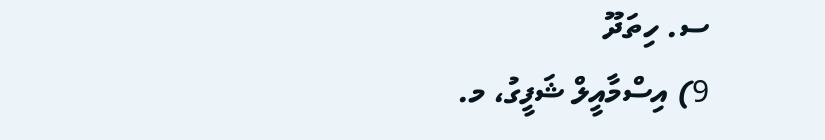ސ. ހިތަދޫ
9) އިސްމާއީލް ޝަފީގު، މ.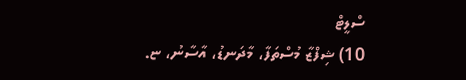ސްލީޓް
10) ޝިފްޒާ މުސްތަފާ، މާދަނޑު، އާސާނު، ޏ.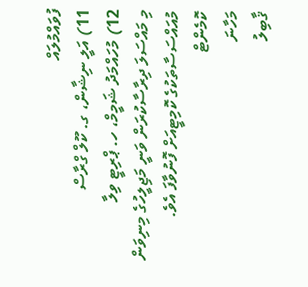ފުވައްމުލައް
11) އަލީ ނިޝާން، ގ. ކޫލް ގްރާސް
12) މުހައްމަދު ޝަމީމް، ހ. ޕްރިޓީ ވިލާ
މި މައްސަލަ ދިރާސާކުރަން ވަނީ މަޖިލީހުގެ މިނިވަން މުއައްސަސާތަކުގެ ކޮމިޓީއަށް ފޮނުވާފަ އެވެ.
ކޮމެންޓް
މަހާނަ
ޤާބިލު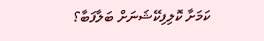ކަމަށާ ކޮލިފިކޭޝަނަށް ބަލާފަބާ؟